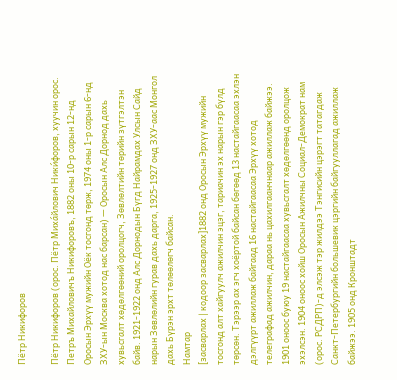Пётр Никифоров

Пётр Никифоров (орос. Пётр Миха́йлович Ники́форов, хуучин орос. Петръ Михайловичъ Никифоровъ, 1882 оны 10-р сарын 12-нд Оросын Эрхүү мужийн Оёк тосгонд төрж, 1974 оны 1-р сарын 6-нд ЗХУ-ын Москва хотод нас барсан) — Оросын Алс Дорнод дахь хувьсгалт хөдөлгөөний оролцогч, Зөвлөлтийн төрийн зүтгэлтэн байв. 1921-1922 онд Алс Дорнодын Бүгд Найрамдах Улсын Сайд нарын Зөвлөлийн гурав дахь дарга, 1925-1927 онд ЗХУ-аас Монгол дахь Бүрэн эрхт төлөөлөгч байсан.
Намтар
[засварлах | кодоор засварлах]1882 онд Оросын Эрхүү мужийн тосгонд алт хайгуулч ажилчин эцэг, тариачин эх нарын гэр бүлд төрсөн. Тэрээр ах эгч хоёртой байсан бөгөөд 13 настайгаасаа эхлэн дэлгүүрт ажиллаж байгаад 16 настайгаасаа Эрхүү хотод телеграфад ажилчин, дараа нь цахилгаанчнаар ажиллаж байжээ.
1901 оноос буюу 19 настайгаасаа хувьсгалт хөдөлгөөнд оролцож эхэлсэн. 1904 оноос хойш Оросын Ажилчны Социал-Демократ нам (орос. РСДРП)-д элсэж тэр жилдээ Тэнгисийн цэрэгт татагдаж Санкт-Петербургийн большевик цэргийн байгууллагад ажиллаж байжээ. 1905 онд Кронштадт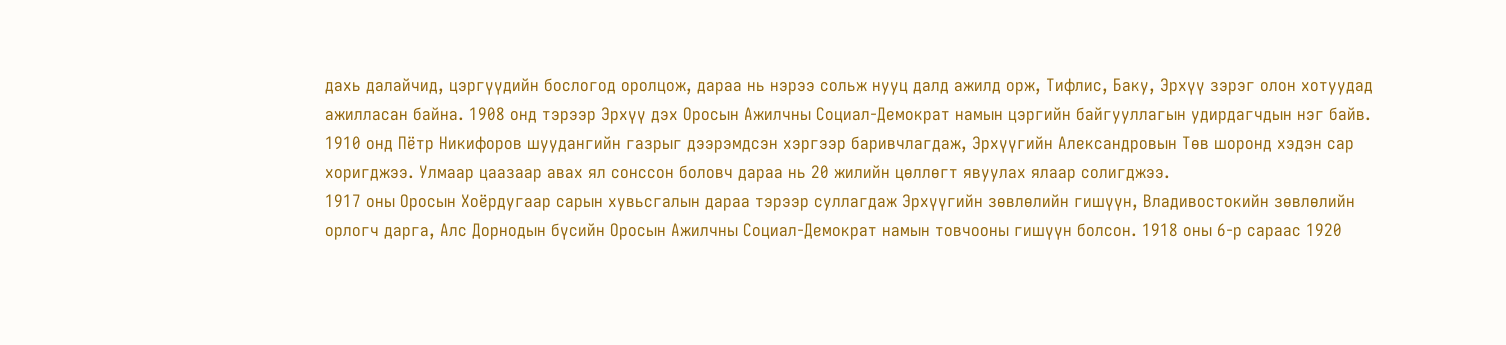дахь далайчид, цэргүүдийн бослогод оролцож, дараа нь нэрээ сольж нууц далд ажилд орж, Тифлис, Баку, Эрхүү зэрэг олон хотуудад ажилласан байна. 1908 онд тэрээр Эрхүү дэх Оросын Ажилчны Социал-Демократ намын цэргийн байгууллагын удирдагчдын нэг байв.
1910 онд Пётр Никифоров шуудангийн газрыг дээрэмдсэн хэргээр баривчлагдаж, Эрхүүгийн Александровын Төв шоронд хэдэн сар хоригджээ. Улмаар цаазаар авах ял сонссон боловч дараа нь 20 жилийн цөллөгт явуулах ялаар солигджээ.
1917 оны Оросын Хоёрдугаар сарын хувьсгалын дараа тэрээр суллагдаж Эрхүүгийн зөвлөлийн гишүүн, Владивостокийн зөвлөлийн орлогч дарга, Алс Дорнодын бүсийн Оросын Ажилчны Социал-Демократ намын товчооны гишүүн болсон. 1918 оны 6-р сараас 1920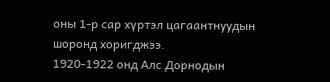оны 1-р сар хүртэл цагаантнуудын шоронд хоригджээ.
1920-1922 онд Алс Дорнодын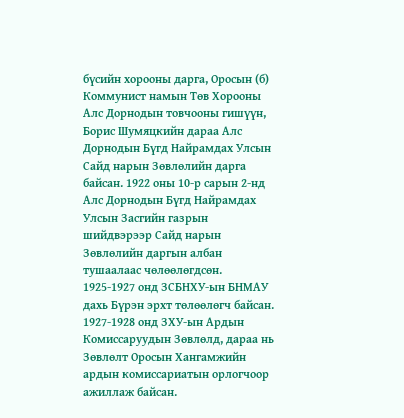бүсийн хорооны дарга, Оросын (б) Коммунист намын Төв Хорооны Алс Дорнодын товчооны гишүүн, Борис Шумяцкийн дараа Алс Дорнодын Бүгд Найрамдах Улсын Сайд нарын Зөвлөлийн дарга байсан. 1922 оны 10-р сарын 2-нд Алс Дорнодын Бүгд Найрамдах Улсын Засгийн газрын шийдвэрээр Сайд нарын Зөвлөлийн даргын албан тушаалаас чөлөөлөгдсөн.
1925-1927 онд ЗСБНХУ-ын БНМАУ дахь Бүрэн эрхт төлөөлөгч байсан.
1927-1928 онд ЗХУ-ын Ардын Комиссаруудын Зөвлөлд, дараа нь Зөвлөлт Оросын Хангамжийн ардын комиссариатын орлогчоор ажиллаж байсан.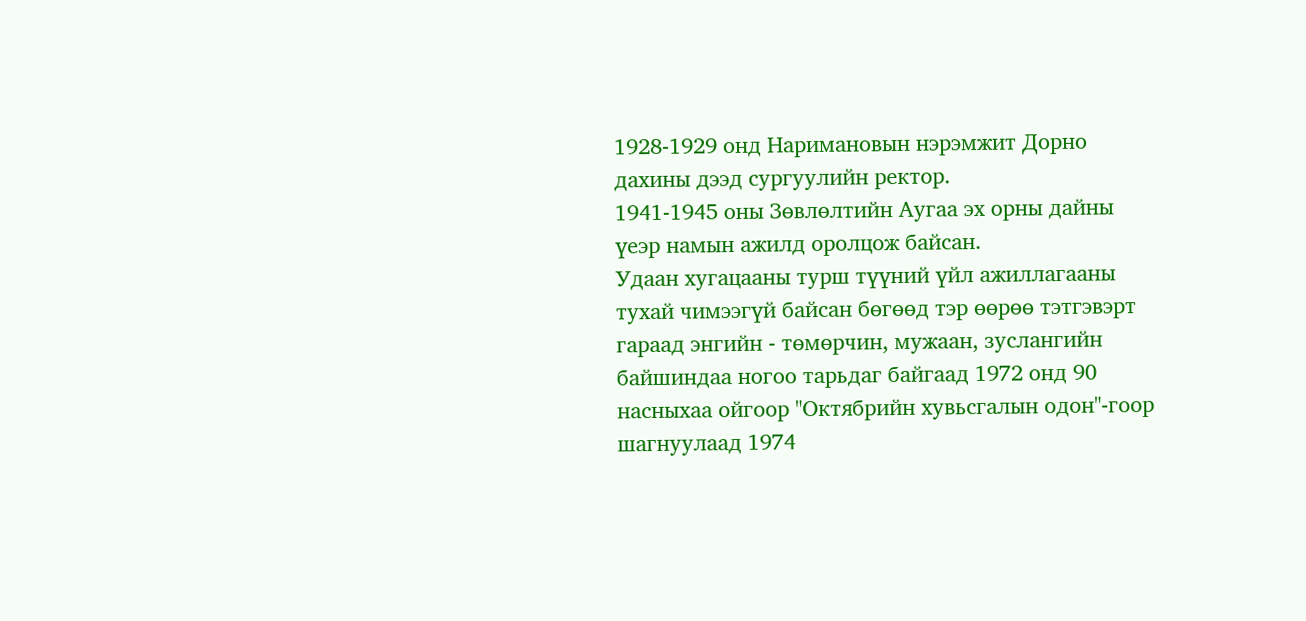1928-1929 онд Наримановын нэрэмжит Дорно дахины дээд сургуулийн ректор.
1941-1945 оны Зөвлөлтийн Аугаа эх орны дайны үеэр намын ажилд оролцож байсан.
Удаан хугацааны турш түүний үйл ажиллагааны тухай чимээгүй байсан бөгөөд тэр өөрөө тэтгэвэрт гараад энгийн - төмөрчин, мужаан, зуслангийн байшиндаа ногоо тарьдаг байгаад 1972 онд 90 насныхаа ойгоор "Октябрийн хувьсгалын одон"-гоор шагнуулаад 1974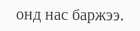онд нас баржээ.